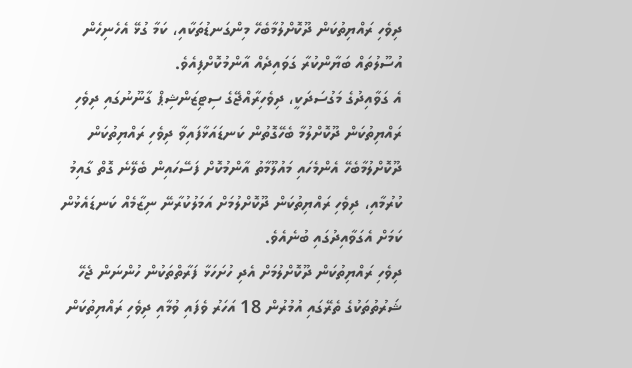ދިވެހި ރައްޔިތުކަން ދޫކޮށްލުމާބެހޭ މިންގަނޑުތަކާއި، ކަމާ ގުޅޭ އެހެނިހެން އުސޫލުތައް ބަޔާންކުރާ ގަވައިދެއް އާންމުކޮށްފިއެވެ.
އެ ގަވާއިދުގެ މަގުސަދަކީ، ދިވެހިރާއްޖޭގެ ސިޓިޒަންޝިޕް ގާނޫނުގައި ދިވެހި ރައްޔިތުކަން ދޫކޮށްލުމާ ބެހޭގޮތުން ކަނޑައަޅާފައިވާ ދިވެހި ރައްޔިތުކަން ދޫކޮށްލުމާބެހޭ އެންމެހައި މައުލޫމާތު އާންމުކޮށް ފަސޭހައިން ބެލޭނެ ގޮތް ގާއިމު ކުރުމާއި، ދިވެހި ރައްޔިތުކަން ދޫކޮށްލުމަށް އަމަލުކުރާނޭ ނިޒާމެއް ކަނޑައެޅުން ކަމަށް އެގަވާއިދުގައި ބުނެއެވެ.
ދިވެހި ރައްޔިތުކަން ދޫކޮށްލުމަށް އެދި ހުށަހަޅާ ފަރާތްތަކުން ހުންނަން ޖެހޭ ޝަރުތުތަކުގެ ތެރޭގައި އުމުރުން 18 އަހަރު ވެފައި ވުމާއި ދިވެހި ރައްޔިތުކަން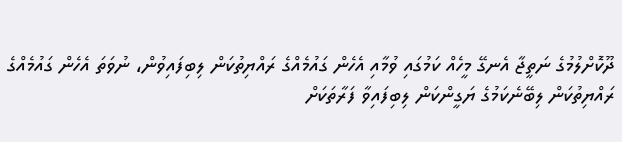ދޫކޮށްލުމުގެ ނަތީޖާ އެނގޭ މީހެއް ކަމުގައި ވުމާއި އެހެން ގައުމެއްގެ ރައްޔިތުކަން ލިބިފައިވުން، ނުވަތަ އެހެން ގައުމެއްގެ ރައްޔިތުކަން ލިބޭނެކަމުގެ ޔަގީންކަން ލިބިފައިވާ ފަރާތަކަށް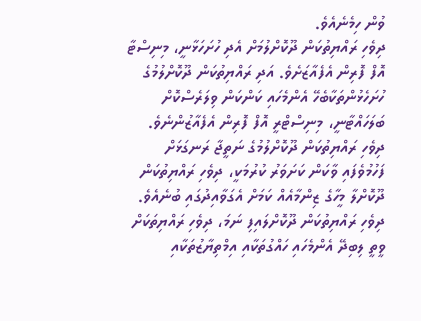ވުން ހިމެނެއެވެ.
ދިވެހި ރައްޔިތުކަން ދޫކޮށްލުމަށް އެދި ހުށަހަޅާނީ، މިނިސްޓާ އޮފް ފޮރިން އެފެއާޒަށެވެ. އަދި ރައްޔިތުކަން ދޫކޮށްލުމުގެ ހުށަހެޅުންތަކާބެހޭ އެންމެހައި ކަންކަން ވިލަރެސްކޮށް ބަލަހައްޓާނީ، މިނިސްޓްރީ އޮފް ފޮރިން އެފެއާޒުންނެވެ.
ދިވެހި ރައްޔިތުކަން ދޫކޮށްލުމުގެ ނަތީޖާ ރަނގަޅަށް ފަހުމުވެފައި ވާކަން ކަށަވަރު ކުރުމަކީ، ދިވެހި ރައްޔިތުކަން ދޫކޮށްލާ މީހާގެ ޒިންމާއެއް ކަމަށް އެގަވާއިދުގައި ބުނެއެވެ.
ދިވެހި ރައްޔިތުކަން ދޫކޮށްލައިފި ނަމަ، ދިވެހި ރައްޔިތަކަށް ވީތީ ލިބިދޭ އެންމެހައި ހައްގުތަކާއި އިމްތިޔާޒުތަކާއި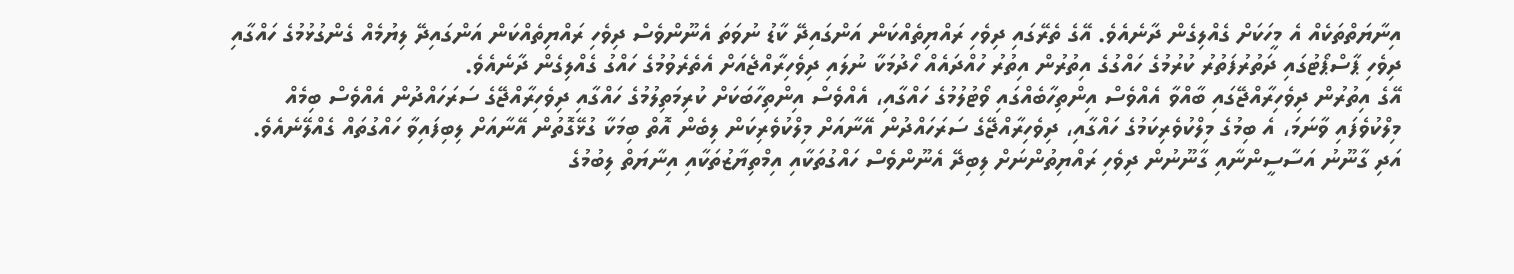އިނާޔަތްތަކެއް އެ މީހަކަށް ގެއްލިގެން ދާނެއެވެ. އޭގެ ތެރޭގައި ދިވެހި ރައްޔިތެއްކަން އަންގައިދޭ ކާޑު ނުވަތަ އެނޫންވެސް ދިވެހި ރައްޔިތެއްކަން އަންގައިދޭ ލިޔުމެއް ގެންގުޅުމުގެ ހައްގާއި ދިވެހި ޕާސްޕޯޓުގައި ދަތުރުފަތުރު ކުރުމުގެ ހައްގުގެ އިތުރުން އިތުރު ހުއްދައެއް ހޯދުމަކާ ނުލައި ދިވެހިރާއްޖެއަށް އެތެރެވުމުގެ ހައްގު ގެއްލިގެން ދާނެއެވެ.
އޭގެ އިތުރުން ދިވެހިރާއްޖޭގައި ބާއްވާ އެއްވެސް އިންތިހާބެއްގައި ވޯޓުލުމުގެ ހައްގާއި، އެއްވެސް އިންތިހާބަކަށް ކުރިމަތިލުމުގެ ހައްގާއި ދިވެހިރާއްޖޭގެ ސަރަހައްދުން އެއްވެސް ބިމެއް މިލްކުވެފައި ވާނަމަ، އެ ބިމުގެ މިލްކުވެރިކަމުގެ ހައްގާއި، ދިވެހިރާއްޖޭގެ ސަރަހައްދުން އޭނާއަށް މިލްކުވެރިކަން ލިބެން އޮތް ބިމަކާ ގުޅޭގޮތުން އޭނާއަށް ލިބިފައިވާ ހައްގުތައް ގެއްލޭނެއެވެ. އަދި ގާނޫނު އަސާސީންނާއި ގާނޫނުން ދިވެހި ރައްޔިތުންނަށް ލިބިދޭ އެނޫންވެސް ހައްގުތަކާއި އިމްތިޔާޒުތަކާއި އިނާޔަތް ލިބުމުގެ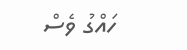ހައްގު ވެސް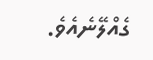ގެއްލޭނެއެވެ.